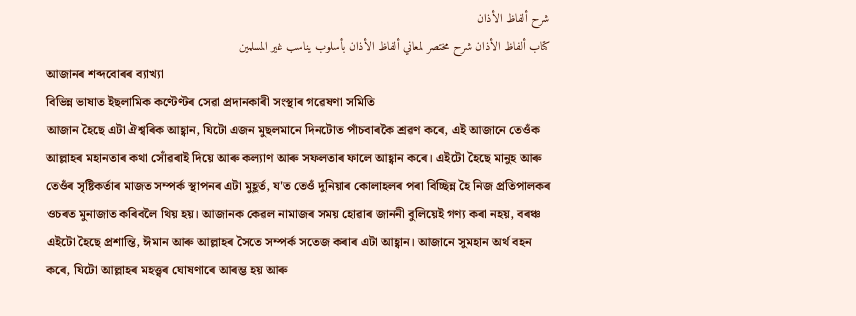شرح ألفاظ الأذان
كتاب ألفاظ الأذان شرح مختصر لمعاني ألفاظ الأذان بأسلوب يناسب غير المسلمين
আজানৰ শব্দবোৰৰ ব্যাখ্যা
বিভিন্ন ভাষাত ইছলামিক কণ্টেণ্টৰ সেৱা প্ৰদানকাৰী সংস্থাৰ গৱেষণা সমিতি
আজান হৈছে এটা ঐশ্বৰিক আহ্বান, যিটো এজন মুছলমানে দিনটোত পাঁচবাৰকৈ শ্ৰৱণ কৰে, এই আজানে তেওঁক আল্লাহৰ মহানতাৰ কথা সোঁৱৰাই দিয়ে আৰু কল্যাণ আৰু সফলতাৰ ফালে আহ্বান কৰে। এইটো হৈছে মানুহ আৰু তেওঁৰ সৃষ্টিকৰ্তাৰ মাজত সম্পৰ্ক স্থাপনৰ এটা মুহূৰ্ত, য'ত তেওঁ দুনিয়াৰ কোলাহলৰ পৰা বিচ্ছিন্ন হৈ নিজ প্ৰতিপালকৰ ওচৰত মুনাজাত কৰিবলৈ থিয় হয়। আজানক কেৱল নামাজৰ সময় হোৱাৰ জাননী বুলিয়েই গণ্য কৰা নহয়, বৰঞ্চ এইটো হৈছে প্ৰশান্তি, ঈমান আৰু আল্লাহৰ সৈতে সম্পৰ্ক সতেজ কৰাৰ এটা আহ্বান। আজানে সুমহান অৰ্থ বহন কৰে, যিটো আল্লাহৰ মহত্ত্বৰ ঘোষণাৰে আৰম্ভ হয় আৰু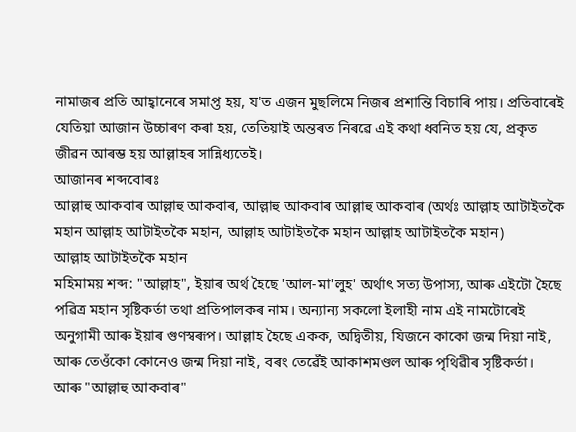নামাজৰ প্ৰতি আহ্বানেৰে সমাপ্ত হয়, য'ত এজন মুছলিমে নিজৰ প্ৰশান্তি বিচাৰি পায়। প্ৰতিবাৰেই যেতিয়া আজান উচ্চাৰণ কৰা হয়, তেতিয়াই অন্তৰত নিৰৱে এই কথা ধ্বনিত হয় যে, প্ৰকৃত জীৱন আৰম্ভ হয় আল্লাহৰ সান্নিধ্যতেই।
আজানৰ শব্দবোৰঃ
আল্লাহু আকবাৰ আল্লাহু আকবাৰ, আল্লাহু আকবাৰ আল্লাহু আকবাৰ (অৰ্থঃ আল্লাহ আটাইতকৈ মহান আল্লাহ আটাইতকৈ মহান, আল্লাহ আটাইতকৈ মহান আল্লাহ আটাইতকৈ মহান)
আল্লাহ আটাইতকৈ মহান
মহিমাময় শব্দ: "আল্লাহ", ইয়াৰ অৰ্থ হৈছে 'আল-মা'লুহ' অৰ্থাৎ সত্য উপাস্য, আৰু এইটো হৈছে পৱিত্ৰ মহান সৃষ্টিকৰ্তা তথা প্ৰতিপালকৰ নাম। অন্যান্য সকলো ইলাহী নাম এই নামটোৰেই অনুগামী আৰু ইয়াৰ গুণস্বৰূপ। আল্লাহ হৈছে একক, অদ্বিতীয়, যিজনে কাকো জন্ম দিয়া নাই, আৰু তেওঁকো কোনেও জন্ম দিয়া নাই, বৰং তেৱেঁই আকাশমণ্ডল আৰু পৃথিৱীৰ সৃষ্টিকৰ্তা।
আৰু "আল্লাহু আকবাৰ"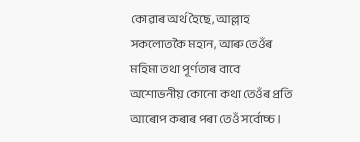কোৱাৰ অৰ্থ হৈছে, আল্লাহ সকলোতকৈ মহান, আৰু তেওঁৰ মহিমা তথা পূৰ্ণতাৰ বাবে অশোভনীয় কোনো কথা তেওঁৰ প্ৰতি আৰোপ কৰাৰ পৰা তেওঁ সৰ্বোচ্চ।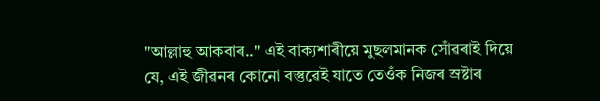"আল্লাহু আকবাৰ.." এই বাক্যশাৰীয়ে মুছলমানক সোঁৱৰাই দিয়ে যে, এই জীৱনৰ কোনো বস্তুৱেই যাতে তেওঁক নিজৰ স্ৰষ্টাৰ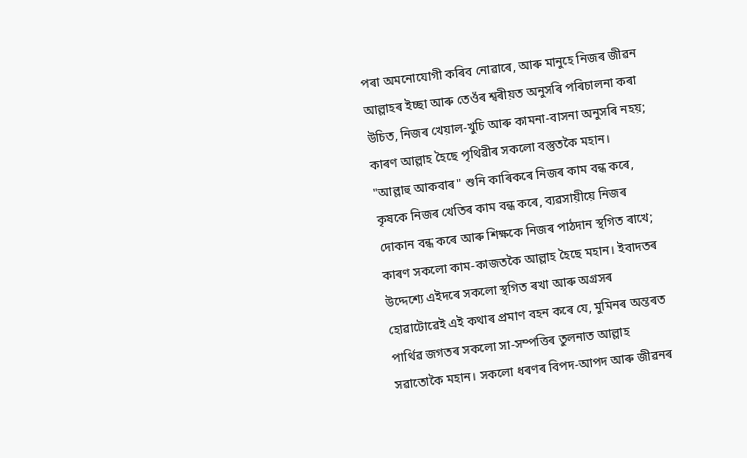পৰা অমনোযোগী কৰিব নোৱাৰে, আৰু মানুহে নিজৰ জীৱন আল্লাহৰ ইচ্ছা আৰু তেওঁৰ শ্বৰীয়ত অনুসৰি পৰিচালনা কৰা উচিত, নিজৰ খেয়াল-খুচি আৰু কামনা-বাসনা অনুসৰি নহয়; কাৰণ আল্লাহ হৈছে পৃথিৱীৰ সকলো বস্তুতকৈ মহান।
"আল্লাহু আকবাৰ" শুনি কাৰিকৰে নিজৰ কাম বন্ধ কৰে, কৃষকে নিজৰ খেতিৰ কাম বন্ধ কৰে, ব্যৱসায়ীয়ে নিজৰ দোকান বন্ধ কৰে আৰু শিক্ষকে নিজৰ পাঠদান স্থগিত ৰাখে; কাৰণ সকলো কাম-কাজতকৈ আল্লাহ হৈছে মহান। ইবাদতৰ উদ্দেশ্যে এইদৰে সকলো স্থগিত ৰখা আৰু অগ্ৰসৰ হোৱাটোৱেই এই কথাৰ প্ৰমাণ বহন কৰে যে, মুমিনৰ অন্তৰত পাৰ্থিৱ জগতৰ সকলো সা-সম্পত্তিৰ তুলনাত আল্লাহ সৱাতোকৈ মহান। সকলো ধৰণৰ বিপদ-আপদ আৰু জীৱনৰ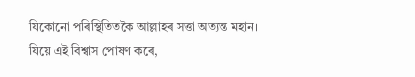যিকোনো পৰিস্থিতিতকৈ আল্লাহৰ সত্তা অত্যন্ত মহান। যিয়ে এই বিশ্বাস পোষণ কৰে,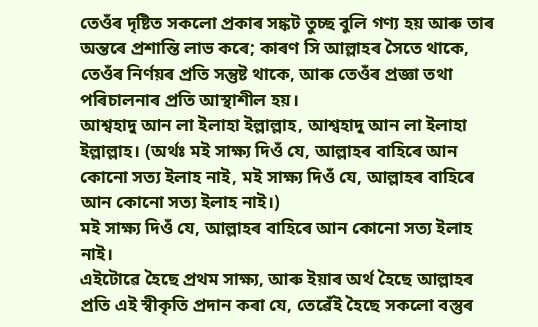তেওঁৰ দৃষ্টিত সকলো প্ৰকাৰ সঙ্কট তুচ্ছ বুলি গণ্য হয় আৰু তাৰ অন্তৰে প্ৰশান্তি লাভ কৰে; কাৰণ সি আল্লাহৰ সৈতে থাকে, তেওঁৰ নিৰ্ণয়ৰ প্ৰতি সন্তুষ্ট থাকে, আৰু তেওঁৰ প্ৰজ্ঞা তথা পৰিচালনাৰ প্ৰতি আস্থাশীল হয়।
আশ্বহাদু আন লা ইলাহা ইল্লাল্লাহ, আশ্বহাদু আন লা ইলাহা ইল্লাল্লাহ। (অৰ্থঃ মই সাক্ষ্য দিওঁ যে, আল্লাহৰ বাহিৰে আন কোনো সত্য ইলাহ নাই, মই সাক্ষ্য দিওঁ যে, আল্লাহৰ বাহিৰে আন কোনো সত্য ইলাহ নাই।)
মই সাক্ষ্য দিওঁ যে, আল্লাহৰ বাহিৰে আন কোনো সত্য ইলাহ নাই।
এইটোৱে হৈছে প্ৰথম সাক্ষ্য, আৰু ইয়াৰ অৰ্থ হৈছে আল্লাহৰ প্ৰতি এই স্বীকৃতি প্ৰদান কৰা যে, তেৱেঁই হৈছে সকলো বস্তুৰ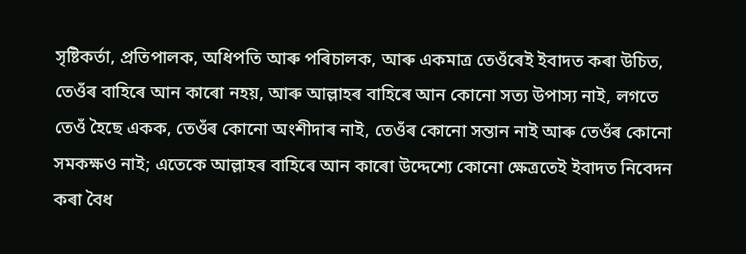সৃষ্টিকৰ্তা, প্ৰতিপালক, অধিপতি আৰু পৰিচালক, আৰু একমাত্ৰ তেওঁৰেই ইবাদত কৰা উচিত, তেওঁৰ বাহিৰে আন কাৰো নহয়, আৰু আল্লাহৰ বাহিৰে আন কোনো সত্য উপাস্য নাই, লগতে তেওঁ হৈছে একক, তেওঁৰ কোনো অংশীদাৰ নাই, তেওঁৰ কোনো সন্তান নাই আৰু তেওঁৰ কোনো সমকক্ষও নাই; এতেকে আল্লাহৰ বাহিৰে আন কাৰো উদ্দেশ্যে কোনো ক্ষেত্ৰতেই ইবাদত নিবেদন কৰা বৈধ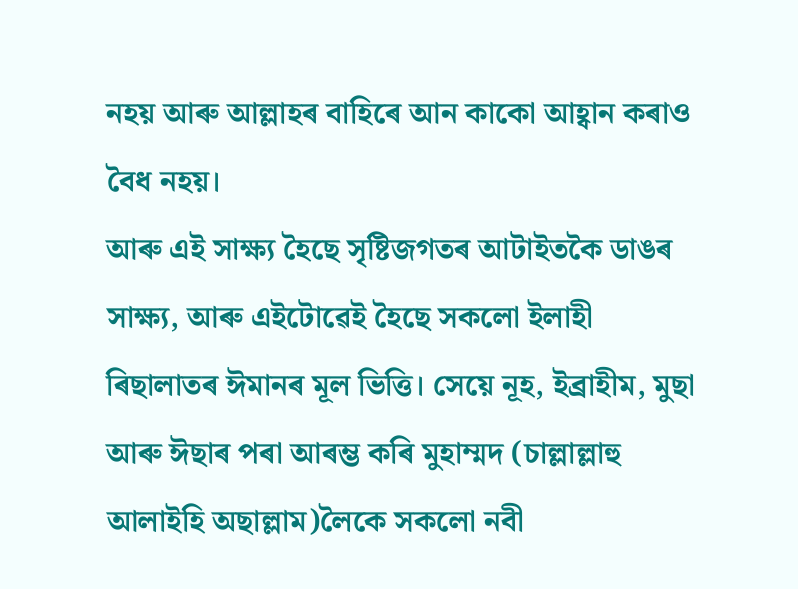নহয় আৰু আল্লাহৰ বাহিৰে আন কাকো আহ্বান কৰাও বৈধ নহয়।
আৰু এই সাক্ষ্য হৈছে সৃষ্টিজগতৰ আটাইতকৈ ডাঙৰ সাক্ষ্য, আৰু এইটোৱেই হৈছে সকলো ইলাহী ৰিছালাতৰ ঈমানৰ মূল ভিত্তি। সেয়ে নূহ, ইব্ৰাহীম, মুছা আৰু ঈছাৰ পৰা আৰম্ভ কৰি মুহাম্মদ (চাল্লাল্লাহু আলাইহি অছাল্লাম)লৈকে সকলো নবী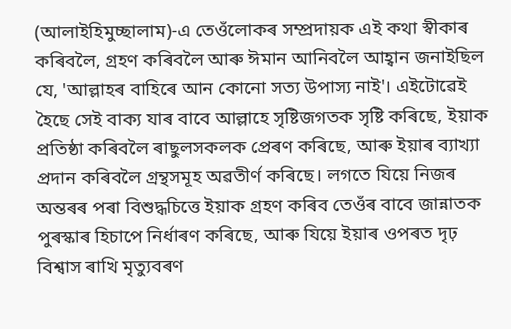(আলাইহিমুচ্ছালাম)-এ তেওঁলোকৰ সম্প্ৰদায়ক এই কথা স্বীকাৰ কৰিবলৈ, গ্ৰহণ কৰিবলৈ আৰু ঈমান আনিবলৈ আহ্বান জনাইছিল যে, 'আল্লাহৰ বাহিৰে আন কোনো সত্য উপাস্য নাই'। এইটোৱেই হৈছে সেই বাক্য যাৰ বাবে আল্লাহে সৃষ্টিজগতক সৃষ্টি কৰিছে, ইয়াক প্ৰতিষ্ঠা কৰিবলৈ ৰাছুলসকলক প্ৰেৰণ কৰিছে, আৰু ইয়াৰ ব্যাখ্যা প্ৰদান কৰিবলৈ গ্ৰন্থসমূহ অৱতীৰ্ণ কৰিছে। লগতে যিয়ে নিজৰ অন্তৰৰ পৰা বিশুদ্ধচিত্তে ইয়াক গ্ৰহণ কৰিব তেওঁৰ বাবে জান্নাতক পুৰস্কাৰ হিচাপে নিৰ্ধাৰণ কৰিছে, আৰু যিয়ে ইয়াৰ ওপৰত দৃঢ় বিশ্বাস ৰাখি মৃত্যুবৰণ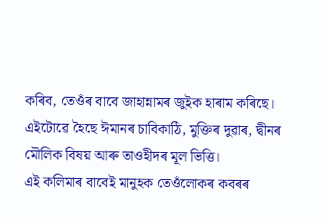কৰিব, তেওঁৰ বাবে জাহান্নামৰ জুইক হাৰাম কৰিছে।
এইটোৱে হৈছে ঈমানৰ চাবিকাঠি, মুক্তিৰ দুৱাৰ, দ্বীনৰ মৌলিক বিষয় আৰু তাওহীদৰ মূল ভিত্তি।
এই কলিমাৰ বাবেই মানুহক তেওঁলোকৰ কবৰৰ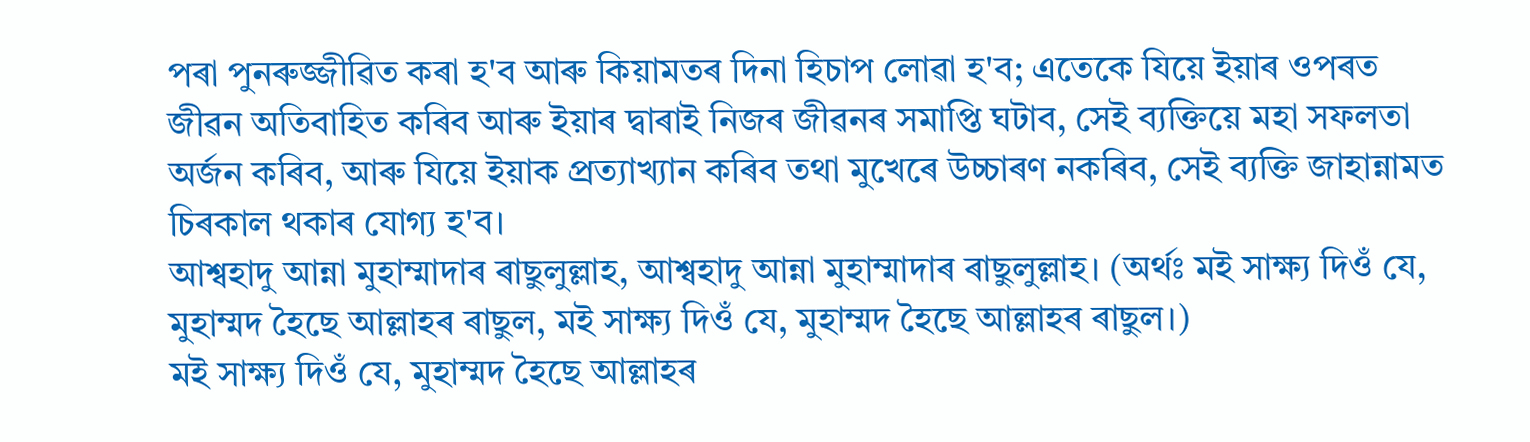পৰা পুনৰুজ্জীৱিত কৰা হ'ব আৰু কিয়ামতৰ দিনা হিচাপ লোৱা হ'ব; এতেকে যিয়ে ইয়াৰ ওপৰত জীৱন অতিবাহিত কৰিব আৰু ইয়াৰ দ্বাৰাই নিজৰ জীৱনৰ সমাপ্তি ঘটাব, সেই ব্যক্তিয়ে মহা সফলতা অৰ্জন কৰিব, আৰু যিয়ে ইয়াক প্ৰত্যাখ্যান কৰিব তথা মুখেৰে উচ্চাৰণ নকৰিব, সেই ব্যক্তি জাহান্নামত চিৰকাল থকাৰ যোগ্য হ'ব।
আশ্বহাদু আন্না মুহাম্মাদাৰ ৰাছুলুল্লাহ, আশ্বহাদু আন্না মুহাম্মাদাৰ ৰাছুলুল্লাহ। (অৰ্থঃ মই সাক্ষ্য দিওঁ যে, মুহাম্মদ হৈছে আল্লাহৰ ৰাছুল, মই সাক্ষ্য দিওঁ যে, মুহাম্মদ হৈছে আল্লাহৰ ৰাছুল।)
মই সাক্ষ্য দিওঁ যে, মুহাম্মদ হৈছে আল্লাহৰ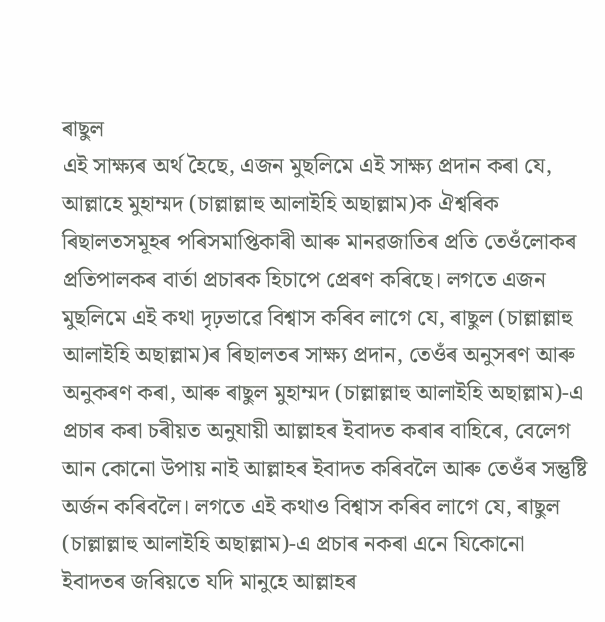ৰাছুল
এই সাক্ষ্যৰ অৰ্থ হৈছে, এজন মুছলিমে এই সাক্ষ্য প্ৰদান কৰা যে, আল্লাহে মুহাম্মদ (চাল্লাল্লাহু আলাইহি অছাল্লাম)ক ঐশ্বৰিক ৰিছালতসমূহৰ পৰিসমাপ্তিকাৰী আৰু মানৱজাতিৰ প্ৰতি তেওঁলোকৰ প্ৰতিপালকৰ বাৰ্তা প্ৰচাৰক হিচাপে প্ৰেৰণ কৰিছে। লগতে এজন মুছলিমে এই কথা দৃঢ়ভাৱে বিশ্বাস কৰিব লাগে যে, ৰাছুল (চাল্লাল্লাহু আলাইহি অছাল্লাম)ৰ ৰিছালতৰ সাক্ষ্য প্ৰদান, তেওঁৰ অনুসৰণ আৰু অনুকৰণ কৰা, আৰু ৰাছুল মুহাম্মদ (চাল্লাল্লাহু আলাইহি অছাল্লাম)-এ প্ৰচাৰ কৰা চৰীয়ত অনুযায়ী আল্লাহৰ ইবাদত কৰাৰ বাহিৰে, বেলেগ আন কোনো উপায় নাই আল্লাহৰ ইবাদত কৰিবলৈ আৰু তেওঁৰ সন্তুষ্টি অৰ্জন কৰিবলৈ। লগতে এই কথাও বিশ্বাস কৰিব লাগে যে, ৰাছুল (চাল্লাল্লাহু আলাইহি অছাল্লাম)-এ প্ৰচাৰ নকৰা এনে যিকোনো ইবাদতৰ জৰিয়তে যদি মানুহে আল্লাহৰ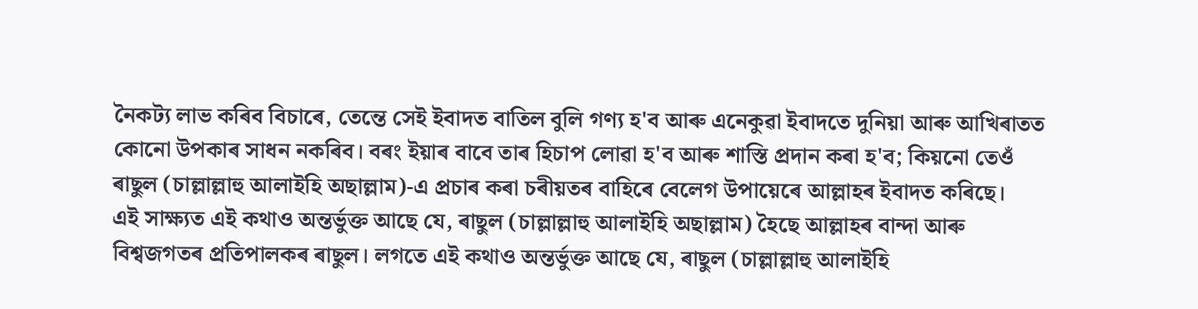নৈকট্য লাভ কৰিব বিচাৰে, তেন্তে সেই ইবাদত বাতিল বুলি গণ্য হ'ব আৰু এনেকুৱা ইবাদতে দুনিয়া আৰু আখিৰাতত কোনো উপকাৰ সাধন নকৰিব। বৰং ইয়াৰ বাবে তাৰ হিচাপ লোৱা হ'ব আৰু শাস্তি প্ৰদান কৰা হ'ব; কিয়নো তেওঁ ৰাছুল (চাল্লাল্লাহু আলাইহি অছাল্লাম)-এ প্ৰচাৰ কৰা চৰীয়তৰ বাহিৰে বেলেগ উপায়েৰে আল্লাহৰ ইবাদত কৰিছে।
এই সাক্ষ্যত এই কথাও অন্তৰ্ভুক্ত আছে যে, ৰাছুল (চাল্লাল্লাহু আলাইহি অছাল্লাম) হৈছে আল্লাহৰ বান্দা আৰু বিশ্বজগতৰ প্ৰতিপালকৰ ৰাছুল। লগতে এই কথাও অন্তৰ্ভুক্ত আছে যে, ৰাছুল (চাল্লাল্লাহু আলাইহি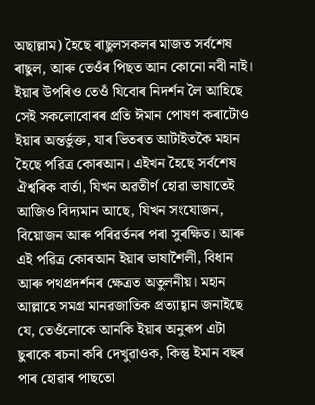অছাল্লাম) হৈছে ৰাছুলসকলৰ মাজত সৰ্বশেষ ৰাছুল, আৰু তেওঁৰ পিছত আন কোনো নবী নাই। ইয়াৰ উপৰিও তেওঁ যিবোৰ নিদৰ্শন লৈ আহিছে সেই সকলোবোৰৰ প্ৰতি ঈমান পোষণ কৰাটোও ইয়াৰ অন্তৰ্ভুক্ত, যাৰ ভিতৰত আটাইতকৈ মহান হৈছে পৱিত্ৰ কোৰআন। এইখন হৈছে সৰ্বশেষ ঐশ্বৰিক বাৰ্তা, যিখন অৱতীৰ্ণ হোৱা ভাষাতেই আজিও বিদ্যমান আছে, যিখন সংযোজন, বিয়োজন আৰু পৰিৱৰ্তনৰ পৰা সুৰক্ষিত। আৰু এই পৱিত্ৰ কোৰআন ইয়াৰ ভাষাশৈলী, বিধান আৰু পথপ্ৰদৰ্শনৰ ক্ষেত্ৰত অতুলনীয়। মহান আল্লাহে সমগ্ৰ মানৱজাতিক প্ৰত্যাহ্বান জনাইছে যে, তেওঁলোকে আনকি ইয়াৰ অনুৰূপ এটা ছুৰাকে ৰচনা কৰি দেখুৱাওক, কিন্তু ইমান বছৰ পাৰ হোৱাৰ পাছতো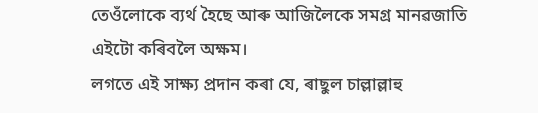তেওঁলোকে ব্যৰ্থ হৈছে আৰু আজিলৈকে সমগ্ৰ মানৱজাতি এইটো কৰিবলৈ অক্ষম।
লগতে এই সাক্ষ্য প্ৰদান কৰা যে, ৰাছুল চাল্লাল্লাহু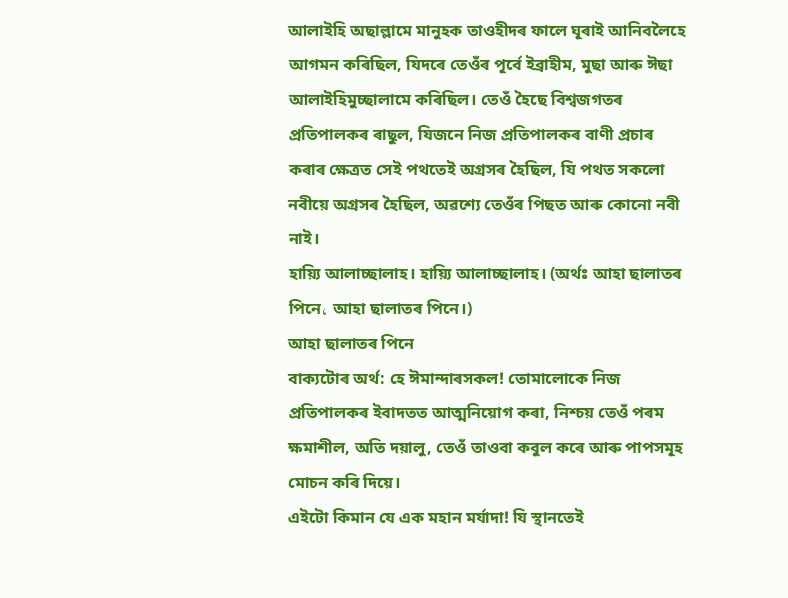আলাইহি অছাল্লামে মানুহক তাওহীদৰ ফালে ঘূৰাই আনিবলৈহে আগমন কৰিছিল, যিদৰে তেওঁৰ পূৰ্বে ইব্ৰাহীম, মুছা আৰু ঈছা আলাইহিমুচ্ছালামে কৰিছিল। তেওঁ হৈছে বিশ্বজগতৰ প্ৰতিপালকৰ ৰাছুল, যিজনে নিজ প্ৰতিপালকৰ বাণী প্ৰচাৰ কৰাৰ ক্ষেত্ৰত সেই পথতেই অগ্ৰসৰ হৈছিল, যি পথত সকলো নবীয়ে অগ্ৰসৰ হৈছিল, অৱশ্যে তেওঁৰ পিছত আৰু কোনো নবী নাই।
হায়্যি আলাচ্ছালাহ। হায়্যি আলাচ্ছালাহ। (অৰ্থঃ আহা ছালাতৰ পিনে، আহা ছালাতৰ পিনে।)
আহা ছালাতৰ পিনে
বাক্যটোৰ অৰ্থ: হে ঈমান্দাৰসকল! তোমালোকে নিজ প্ৰতিপালকৰ ইবাদতত আত্মনিয়োগ কৰা, নিশ্চয় তেওঁ পৰম ক্ষমাশীল, অতি দয়ালু, তেওঁ তাওবা কবুল কৰে আৰু পাপসমূহ মোচন কৰি দিয়ে।
এইটো কিমান যে এক মহান মৰ্যাদা! যি স্থানতেই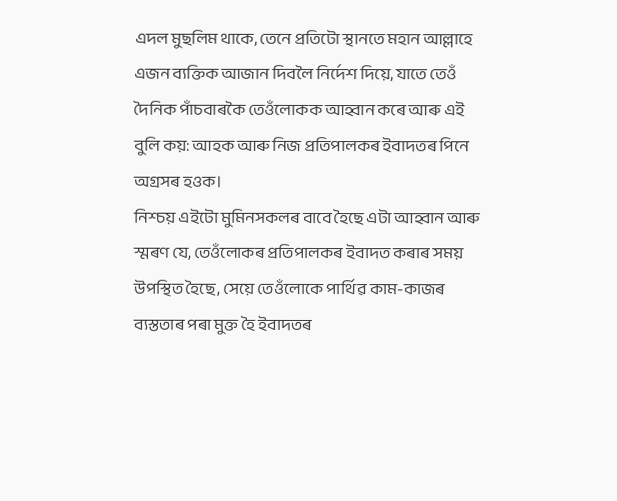এদল মুছলিম থাকে, তেনে প্ৰতিটো স্থানতে মহান আল্লাহে এজন ব্যক্তিক আজান দিবলৈ নিৰ্দেশ দিয়ে, যাতে তেওঁ দৈনিক পাঁচবাৰকৈ তেওঁলোকক আহ্বান কৰে আৰু এই বুলি কয়: আহক আৰু নিজ প্ৰতিপালকৰ ইবাদতৰ পিনে অগ্ৰসৰ হওক।
নিশ্চয় এইটো মুমিনসকলৰ বাবে হৈছে এটা আহ্বান আৰু স্মৰণ যে, তেওঁলোকৰ প্ৰতিপালকৰ ইবাদত কৰাৰ সময় উপস্থিত হৈছে, সেয়ে তেওঁলোকে পাৰ্থিৱ কাম-কাজৰ ব্যস্ততাৰ পৰা মুক্ত হৈ ইবাদতৰ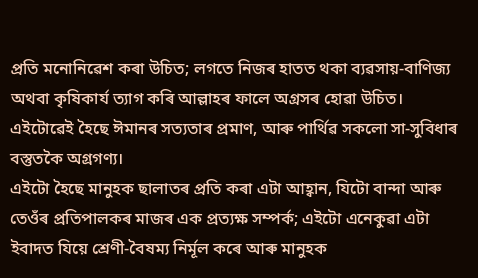প্ৰতি মনোনিৱেশ কৰা উচিত; লগতে নিজৰ হাতত থকা ব্যৱসায়-বাণিজ্য অথবা কৃষিকাৰ্য ত্যাগ কৰি আল্লাহৰ ফালে অগ্ৰসৰ হোৱা উচিত। এইটোৱেই হৈছে ঈমানৰ সত্যতাৰ প্ৰমাণ, আৰু পাৰ্থিৱ সকলো সা-সুবিধাৰ বস্তুতকৈ অগ্ৰগণ্য।
এইটো হৈছে মানুহক ছালাতৰ প্ৰতি কৰা এটা আহ্বান, যিটো বান্দা আৰু তেওঁৰ প্ৰতিপালকৰ মাজৰ এক প্ৰত্যক্ষ সম্পৰ্ক; এইটো এনেকুৱা এটা ইবাদত যিয়ে শ্ৰেণী-বৈষম্য নিৰ্মূল কৰে আৰু মানুহক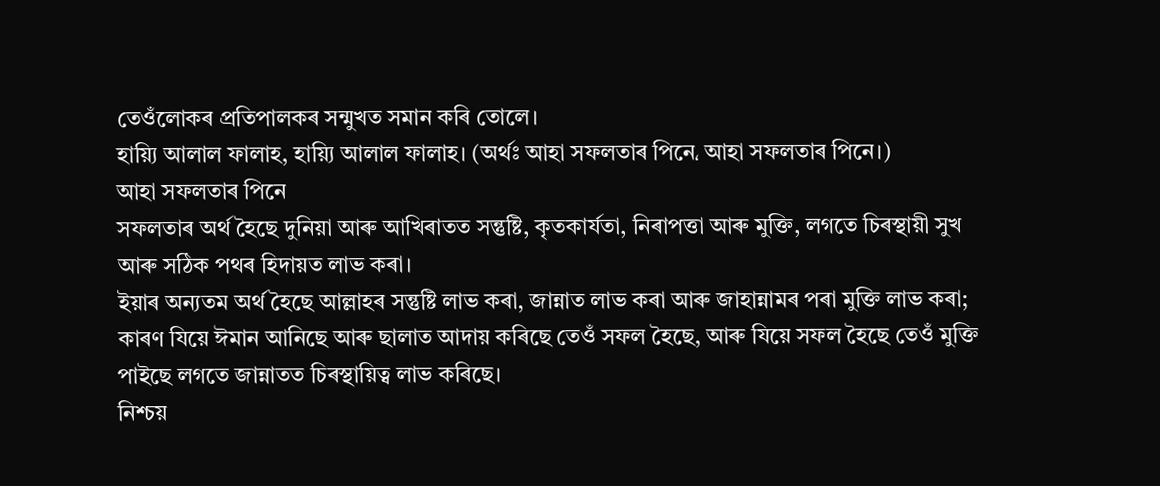তেওঁলোকৰ প্ৰতিপালকৰ সন্মুখত সমান কৰি তোলে।
হায়্যি আলাল ফালাহ, হায়্যি আলাল ফালাহ। (অৰ্থঃ আহা সফলতাৰ পিনে، আহা সফলতাৰ পিনে।)
আহা সফলতাৰ পিনে
সফলতাৰ অৰ্থ হৈছে দুনিয়া আৰু আখিৰাতত সন্তুষ্টি, কৃতকাৰ্যতা, নিৰাপত্তা আৰু মুক্তি, লগতে চিৰস্থায়ী সুখ আৰু সঠিক পথৰ হিদায়ত লাভ কৰা।
ইয়াৰ অন্যতম অৰ্থ হৈছে আল্লাহৰ সন্তুষ্টি লাভ কৰা, জান্নাত লাভ কৰা আৰু জাহান্নামৰ পৰা মুক্তি লাভ কৰা; কাৰণ যিয়ে ঈমান আনিছে আৰু ছালাত আদায় কৰিছে তেওঁ সফল হৈছে, আৰু যিয়ে সফল হৈছে তেওঁ মুক্তি পাইছে লগতে জান্নাতত চিৰস্থায়িত্ব লাভ কৰিছে।
নিশ্চয়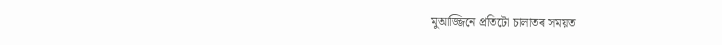মুআজ্জিনে প্ৰতিটো চালাতৰ সময়ত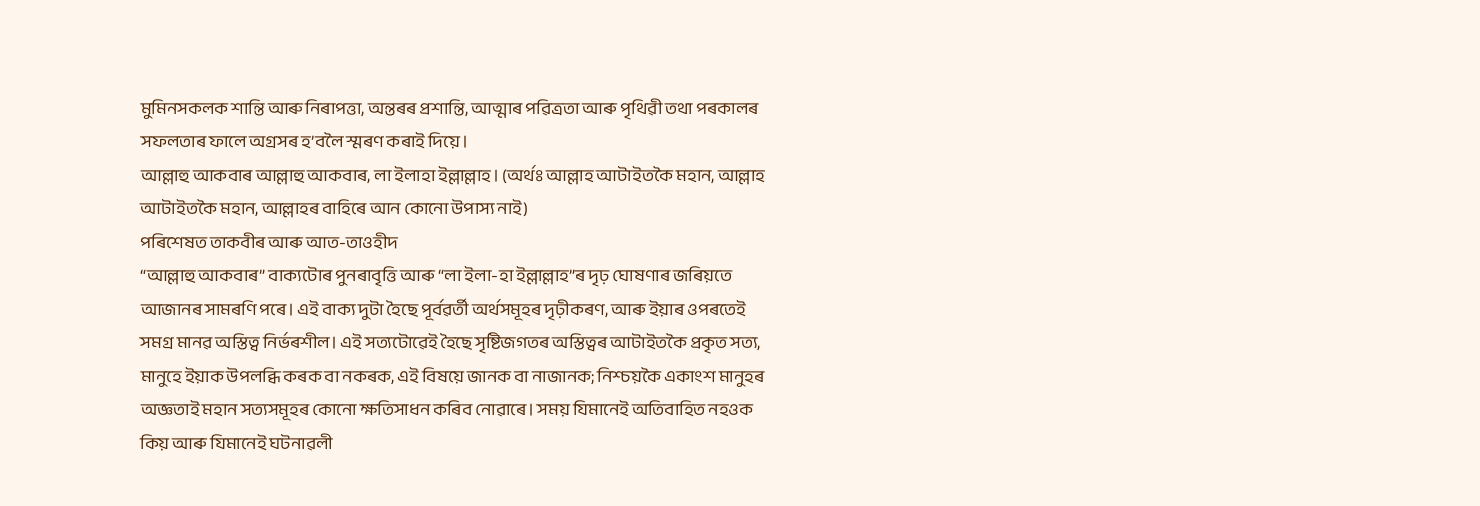মুমিনসকলক শান্তি আৰু নিৰাপত্তা, অন্তৰৰ প্ৰশান্তি, আত্মাৰ পৱিত্ৰতা আৰু পৃথিৱী তথা পৰকালৰ সফলতাৰ ফালে অগ্ৰসৰ হ’বলৈ স্মৰণ কৰাই দিয়ে।
আল্লাহু আকবাৰ আল্লাহু আকবাৰ, লা ইলাহা ইল্লাল্লাহ। (অৰ্থঃ আল্লাহ আটাইতকৈ মহান, আল্লাহ আটাইতকৈ মহান, আল্লাহৰ বাহিৰে আন কোনো উপাস্য নাই)
পৰিশেষত তাকবীৰ আৰু আত-তাওহীদ
“আল্লাহু আকবাৰ” বাক্যটোৰ পুনৰাবৃত্তি আৰু “লা ইলা-হা ইল্লাল্লাহ”ৰ দৃঢ় ঘোষণাৰ জৰিয়তে আজানৰ সামৰণি পৰে। এই বাক্য দুটা হৈছে পূৰ্বৱৰ্তী অৰ্থসমূহৰ দৃঢ়ীকৰণ, আৰু ইয়াৰ ওপৰতেই সমগ্ৰ মানৱ অস্তিত্ব নিৰ্ভৰশীল। এই সত্যটোৱেই হৈছে সৃষ্টিজগতৰ অস্তিত্বৰ আটাইতকৈ প্ৰকৃত সত্য, মানুহে ইয়াক উপলব্ধি কৰক বা নকৰক, এই বিষয়ে জানক বা নাজানক; নিশ্চয়কৈ একাংশ মানুহৰ অজ্ঞতাই মহান সত্যসমূহৰ কোনো ক্ষতিসাধন কৰিব নোৱাৰে। সময় যিমানেই অতিবাহিত নহওক কিয় আৰু যিমানেই ঘটনাৱলী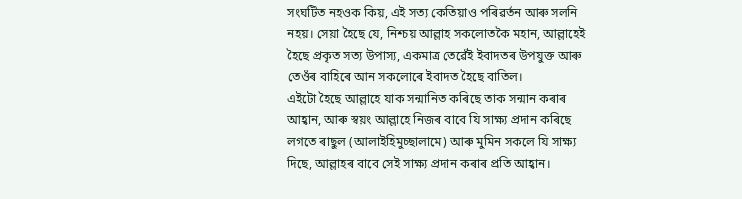সংঘটিত নহওক কিয়, এই সত্য কেতিয়াও পৰিৱৰ্তন আৰু সলনি নহয়। সেয়া হৈছে যে, নিশ্চয় আল্লাহ সকলোতকৈ মহান, আল্লাহেই হৈছে প্ৰকৃত সত্য উপাস্য, একমাত্ৰ তেৱেঁই ইবাদতৰ উপযুক্ত আৰু তেওঁৰ বাহিৰে আন সকলোৰে ইবাদত হৈছে বাতিল।
এইটো হৈছে আল্লাহে যাক সন্মানিত কৰিছে তাক সন্মান কৰাৰ আহ্বান, আৰু স্বয়ং আল্লাহে নিজৰ বাবে যি সাক্ষ্য প্ৰদান কৰিছে লগতে ৰাছুল (আলাইহিমুচ্ছালামে) আৰু মুমিন সকলে যি সাক্ষ্য দিছে, আল্লাহৰ বাবে সেই সাক্ষ্য প্ৰদান কৰাৰ প্ৰতি আহ্বান।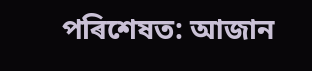পৰিশেষত: আজান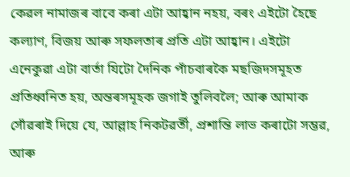কেৱল নামাজৰ বাবে কৰা এটা আহ্বান নহয়, বৰং এইটো হৈছে কল্যাণ, বিজয় আৰু সফলতাৰ প্ৰতি এটা আহ্বান। এইটো এনেকুৱা এটা বাৰ্তা যিটো দৈনিক পাঁচবাৰকৈ মছজিদসমূহত প্ৰতিধ্বনিত হয়, অন্তৰসমূহক জগাই তুলিবলৈ; আৰু আমাক সোঁৱৰাই দিয়ে যে, আল্লাহ নিকটৱৰ্তী, প্ৰশান্তি লাভ কৰাটো সম্ভৱ, আৰু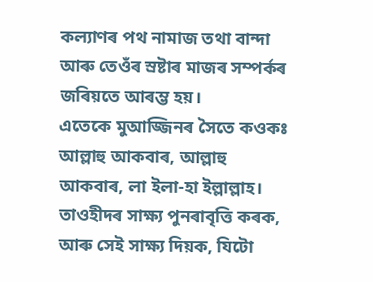কল্যাণৰ পথ নামাজ তথা বান্দা আৰু তেওঁৰ স্ৰষ্টাৰ মাজৰ সম্পৰ্কৰ জৰিয়তে আৰম্ভ হয়।
এতেকে মুআজ্জিনৰ সৈতে কওকঃ আল্লাহু আকবাৰ, আল্লাহু আকবাৰ, লা ইলা-হা ইল্লাল্লাহ। তাওহীদৰ সাক্ষ্য পুনৰাবৃত্তি কৰক, আৰু সেই সাক্ষ্য দিয়ক, যিটো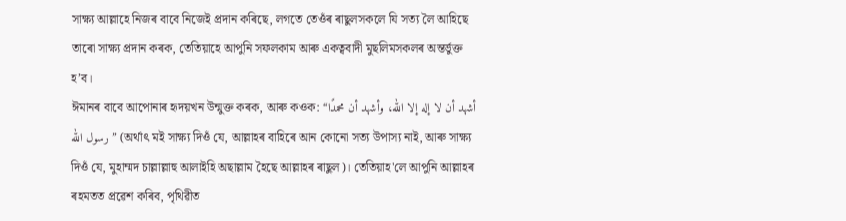সাক্ষ্য আল্লাহে নিজৰ বাবে নিজেই প্ৰদান কৰিছে, লগতে তেওঁৰ ৰাছুলসকলে যি সত্য লৈ আহিছে তাৰো সাক্ষ্য প্ৰদান কৰক, তেতিয়াহে আপুনি সফলকাম আৰু একত্ববাদী মুছলিমসকলৰ অন্তৰ্ভুক্ত হ’ব।
ঈমানৰ বাবে আপোনাৰ হৃদয়খন উন্মুক্ত কৰক, আৰু কওক: “أشهد أن لا إله إلا الله، وأشهد أن محمدًا رسول الله” (অৰ্থাৎ মই সাক্ষ্য দিওঁ যে, আল্লাহৰ বাহিৰে আন কোনো সত্য উপাস্য নাই, আৰু সাক্ষ্য দিওঁ যে, মুহাম্মদ চাল্লাল্লাহু আলাইহি অছাল্লাম হৈছে আল্লাহৰ ৰাছুল)। তেতিয়াহ'লে আপুনি আল্লাহৰ ৰহমতত প্ৰৱেশ কৰিব, পৃথিৱীত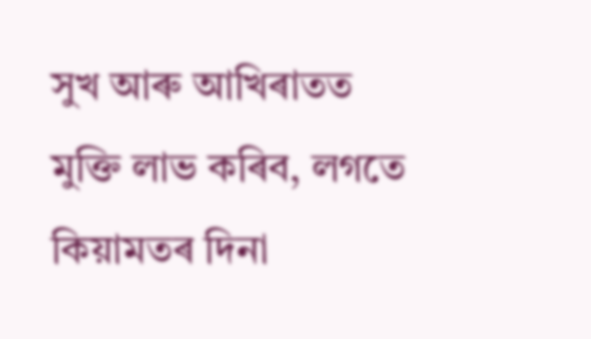সুখ আৰু আখিৰাতত মুক্তি লাভ কৰিব, লগতে কিয়ামতৰ দিনা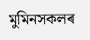মুমিনসকলৰ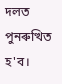দলত পুনৰুত্থিত হ'ব।